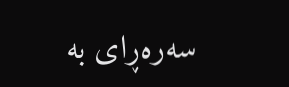سه‌ره‌ڕای به‌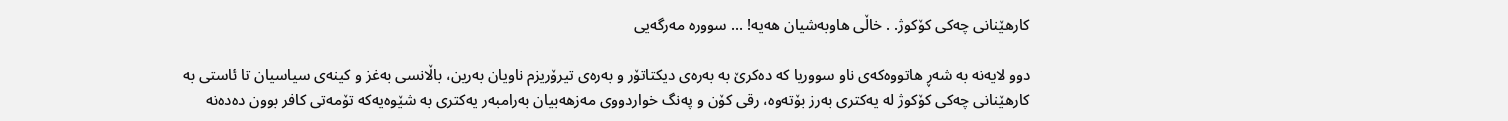كارهێنانی چه‌كی كۆكوژ. . خاڵی هاوبه‌شیان هه‌یه‌! ... سووره‌ مه‌رگه‌یی

دوو لایه‌نه‌ به‌ شه‌ڕ هاتووه‌كه‌ی ناو سووریا كه‌ ده‌كرێ به‌ به‌ره‌ی دیكتاتۆر و به‌ره‌ی تیرۆریزم ناویان به‌رین، باڵانسی به‌غز و كینه‌ی سیاسیان تا ئاستی به‌ كارهێنانی چه‌كی كۆكوژ له‌ یه‌كتری به‌رز بۆته‌وه‌، رقی كۆن و په‌نگ خواردووی مه‌زهه‌بیان به‌رامبه‌ر یه‌كتری به‌ شێوه‌یه‌كه‌ تۆمه‌تی كافر بوون ده‌ده‌نه‌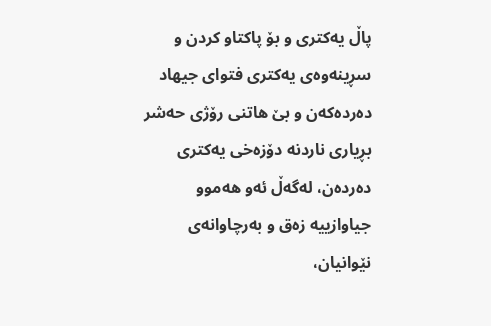پاڵ یه‌كتری و بۆ پاكتاو كردن و سڕینه‌وه‌ی یه‌كتری فتوای جیهاد ده‌رده‌كه‌ن و بێ هاتنی رۆژی حه‌شر بڕیاری ناردنه‌ دۆزه‌خی یه‌كتری ده‌رده‌ن، له‌گه‌ڵ ئه‌و هه‌موو جیاوازییه‌ زه‌ق و به‌رچاوانه‌ی نێوانیان،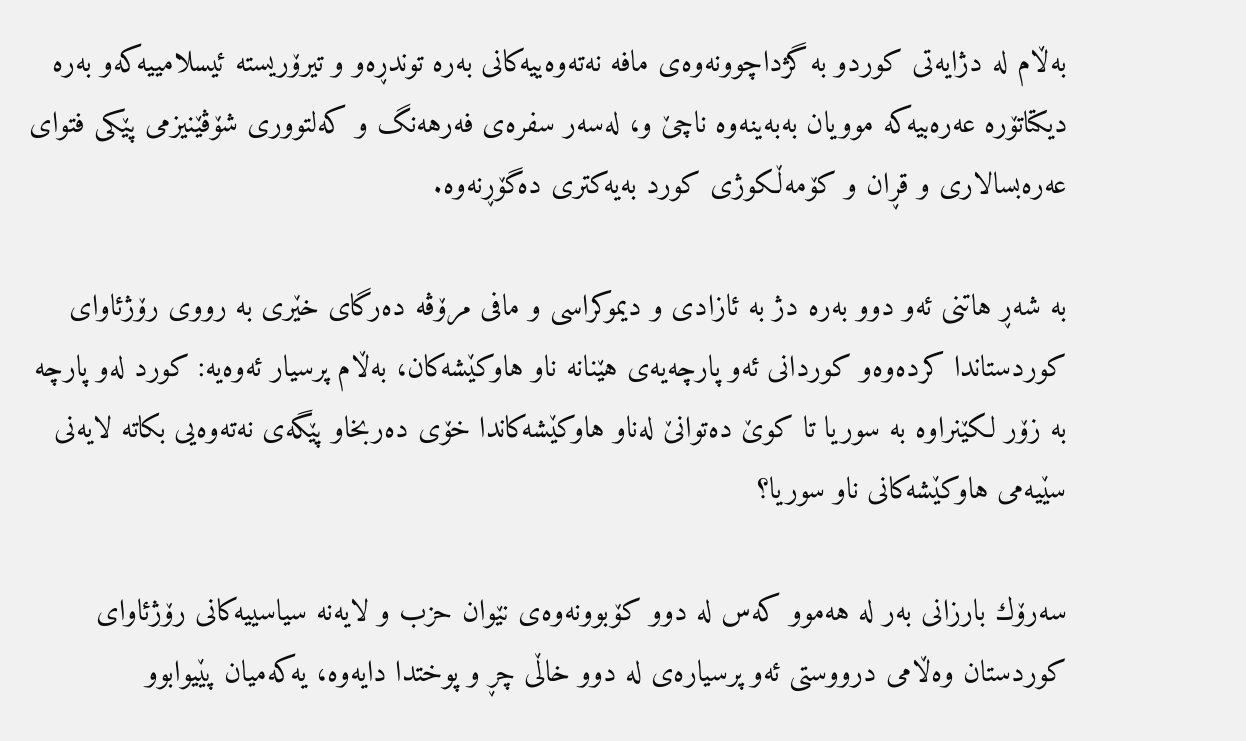به‌ڵام له‌ دژایه‌تی كوردو به‌ گژداچوونه‌وه‌ی مافه‌ نه‌ته‌وه‌ییه‌كانی به‌ره‌ توندڕه‌و و تیرۆریسته‌ ئیسلامییه‌كه‌و به‌ره‌ دیكتاتۆره‌ عه‌ره‌بیه‌كه‌ موویان به‌به‌ینه‌وه‌ ناچێ و، له‌سه‌ر سفره‌ی فه‌رهه‌نگ و كه‌لتووری شۆڤێنیزمی پێكی فتوای عه‌ره‌بسالاری و قڕان و كۆمه‌ڵكوژی كورد به‌یه‌كتری ده‌گۆڕنه‌وه‌.

به‌ شه‌ڕ هاتنی ئه‌و دوو به‌ره‌ دژ به‌ ئازادی و دیموكراسی و مافی مرۆڤه‌ ده‌رگای خێری به‌ رووی رۆژئاوای كوردستاندا كرده‌وه‌و كوردانی ئه‌و پارچه‌یه‌ی هێنانه‌ ناو هاوكێشه‌كان، به‌ڵام پرسیار ئه‌وه‌یه‌: كورد له‌و پارچه‌ به‌ زۆر لكێنراوه‌ به‌ سوریا تا كوێ ده‌توانێ له‌ناو هاوكێشه‌كاندا خۆی ده‌ربخاو پێگه‌ی نه‌ته‌وه‌یی بكاته‌ لایه‌نی سێیه‌می هاوكێشه‌كانی ناو سوریا؟

سه‌رۆك بارزانی به‌ر له‌ هه‌موو كه‌س له‌ دوو كۆبوونه‌وه‌ی نێوان حزب و لایه‌نه‌ سیاسییه‌كانی رۆژئاوای كوردستان وه‌ڵامی درووستی ئه‌و پرسیاره‌ی له‌ دوو خاڵی چڕ و پوختدا دایه‌وه‌، یه‌كه‌میان پێیوابوو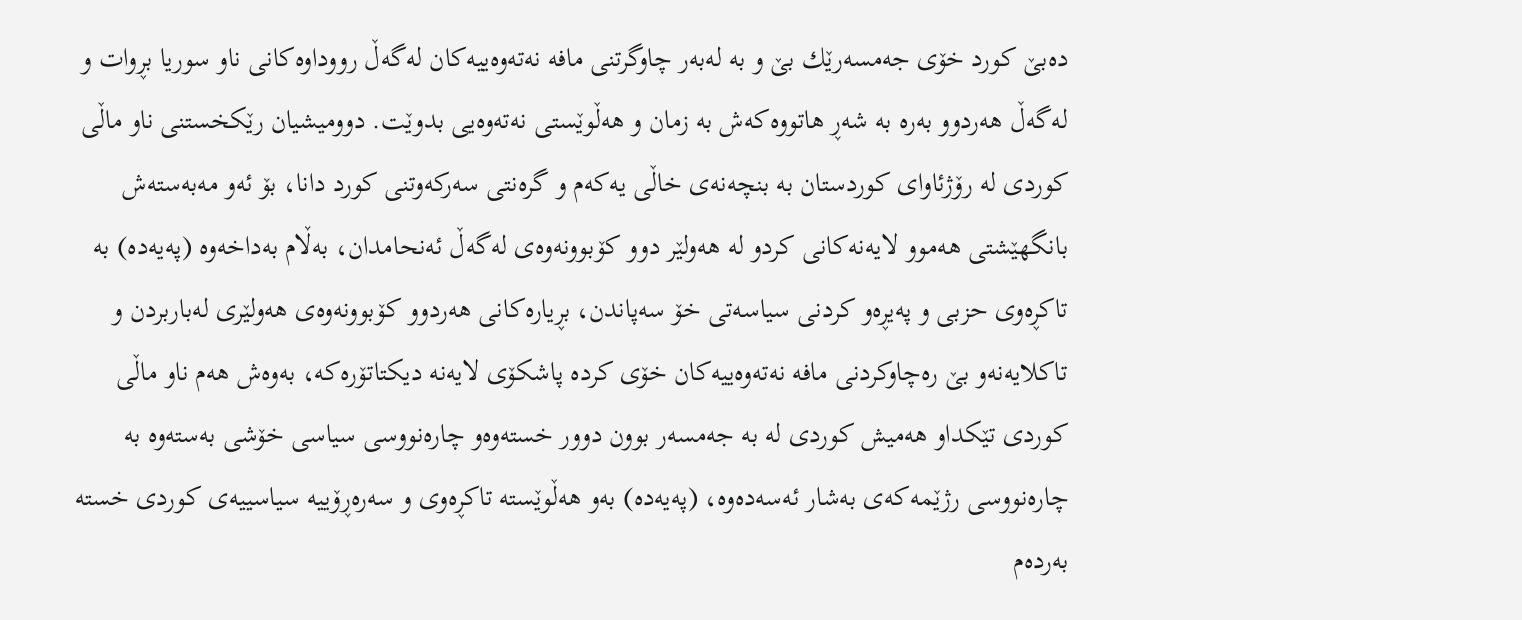ده‌بێ كورد خۆی جه‌مسه‌رێك بێ و به‌ له‌به‌ر چاوگرتنی مافه‌ نه‌ته‌وه‌ییه‌كان له‌گه‌ڵ رووداوه‌كانی ناو سوریا بڕوات و له‌گه‌ڵ هه‌ردوو به‌ره‌ به‌ شه‌ڕ هاتووه‌كه‌ش به‌ زمان و هه‌ڵوێستی نه‌ته‌وه‌یی بدوێت. دوومیشیان رێكخستنی ناو ماڵی كوردی له‌ رۆژئاوای كوردستان به‌ بنچه‌نه‌ی خاڵی یه‌كه‌م و گره‌نتی سه‌ركه‌وتنی كورد دانا، بۆ ئه‌و مه‌به‌سته‌ش بانگهێشتی هه‌موو لایه‌نه‌كانی كردو له‌ هه‌ولێر دوو كۆبوونه‌وه‌ی له‌گه‌ڵ ئه‌نحامدان، به‌ڵام به‌داخه‌وه‌ (په‌یه‌ده‌) به‌ تاكڕه‌وی حزبی و په‌یڕه‌و كردنی سیاسه‌تی خۆ سه‌پاندن، بڕیاره‌كانی هه‌ردوو كۆبوونه‌وه‌ی هه‌ولێری له‌باربردن و تاكلایه‌نه‌و بێ ره‌چاوكردنی مافه‌ نه‌ته‌وه‌ییه‌كان خۆی كرده‌ پاشكۆی لایه‌نه‌ دیكتاتۆره‌كه‌، به‌وه‌ش هه‌م ناو ماڵی كوردی تێكداو هه‌میش كوردی له‌ به‌ جه‌مسه‌ر بوون دوور خسته‌وه‌و چاره‌نووسی سیاسی خۆشی به‌سته‌وه‌ به‌ چاره‌نووسی رژێمه‌كه‌ی به‌شار ئه‌سه‌ده‌وه‌، (په‌یه‌ده‌) به‌و هه‌ڵوێسته‌ تاكڕه‌وی و سه‌ره‌ڕۆییه‌ سیاسییه‌ی كوردی خسته‌ به‌رده‌م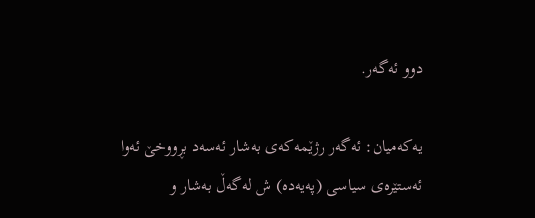دوو ئه‌گه‌ر.

یه‌كه‌میان: ئه‌گه‌ر رژێمه‌كه‌ی به‌شار ئه‌سه‌د بڕووخێ ئه‌وا ئه‌ستێره‌ی سیاسی (په‌یه‌ده‌) ش له‌گه‌ڵ به‌شار و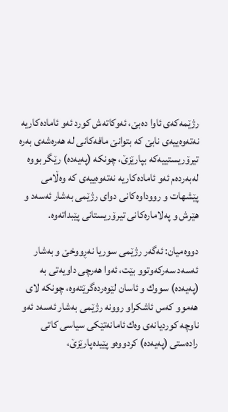رژێمه‌كه‌ی ئاوا ده‌بێ، ئه‌وكاته‌ش كورد ئه‌و ئاماده‌كاریه‌ نه‌ته‌وه‌ییه‌ی نابێ كه‌ بتوانێ مافه‌كانی له‌ هه‌ره‌شه‌ی به‌ره‌ تیرۆریستییه‌كه‌ بپارێزێ، چونكه‌ (په‌یه‌ده‌) رێگر بووه‌ له‌به‌رده‌م ئه‌و ئاماده‌كاریه‌ نه‌ته‌وه‌ییه‌ی كه‌ وه‌ڵامی پێشهات و رووداوه‌كانی دوای رژێمی به‌شار ئه‌سه‌د و هێرش و په‌لاماره‌كانی تیرۆریستانی پێبداته‌وه‌.

دووه‌میان: ئه‌گه‌ر رژێمی سوریا نه‌ڕووخێ و به‌شار ئه‌سه‌د سه‌ركه‌وتوو بێت، ئه‌وا هه‌رچی داویه‌تی به‌ (په‌یه‌ده‌) سووك و ئاسان لێوه‌رده‌گرێته‌وه‌، چونكه‌ لای هه‌موو كه‌س ئاشكراو روونه‌ رژێمی به‌شار ئه‌سه‌د ئه‌و ناوچه‌ كوردیانه‌ی وه‌ك ئامانه‌تێكی سیاسی كاتی راده‌ستی (په‌یه‌ده‌) كردووه‌و پێیده‌پارێزێ،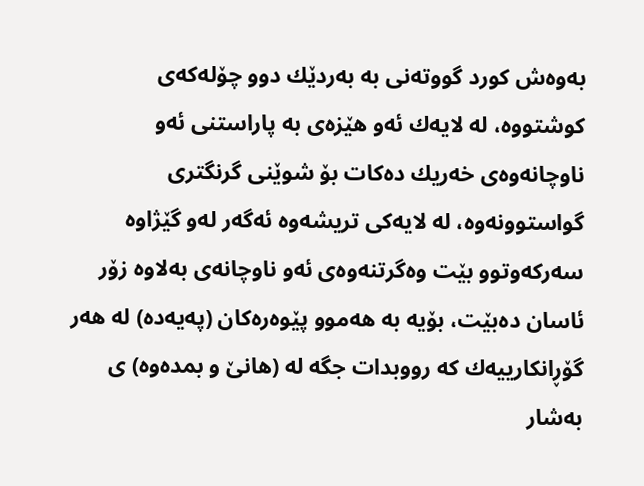به‌وه‌ش كورد گووته‌نی به‌ به‌ردێك دوو چۆله‌كه‌ی كوشتووه‌، له‌ لایه‌ك ئه‌و هێزه‌ی به‌ پاراستنی ئه‌و ناوچانه‌وه‌ی خه‌ریك ده‌كات بۆ شوێنی گرنگتری گواستوونه‌وه‌، له‌ لایه‌كی تریشه‌وه‌ ئه‌گه‌ر له‌و گێژاوه‌ سه‌ركه‌وتوو بێت وه‌گرتنه‌وه‌ی ئه‌و ناوچانه‌ی به‌لاوه‌ زۆر ئاسان ده‌بێت، بۆیه‌ به‌ هه‌موو پێوه‌ره‌كان (په‌یه‌ده‌) له‌ هه‌ر گۆڕانكارییه‌ك كه‌ رووبدات جگه‌ له‌ (هانێ و بمده‌وه‌) ی به‌شار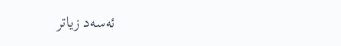ئه‌سه‌د زیاتر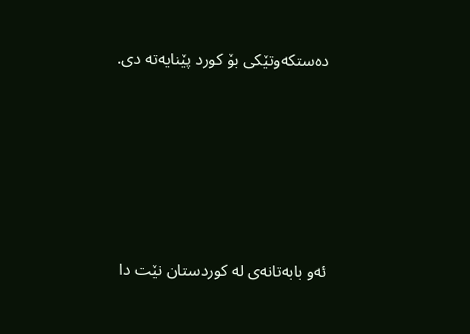ده‌ستكه‌وتێكی بۆ كورد پێنایه‌ته‌ دی.






ئه‌و بابه‌تانه‌ی له‌ کوردستان نێت دا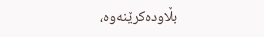بڵاوده‌کرێنه‌وه‌،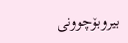بیروبۆچوونی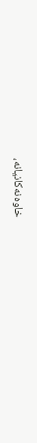خاوه‌نه‌کانیانه‌،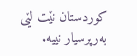کوردستان نێت لێی به‌رپرسیار نییه‌.